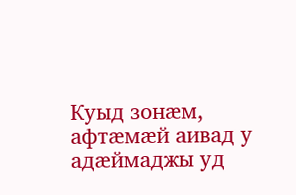Куыд зонæм, афтæмæй аивад у адæймаджы уд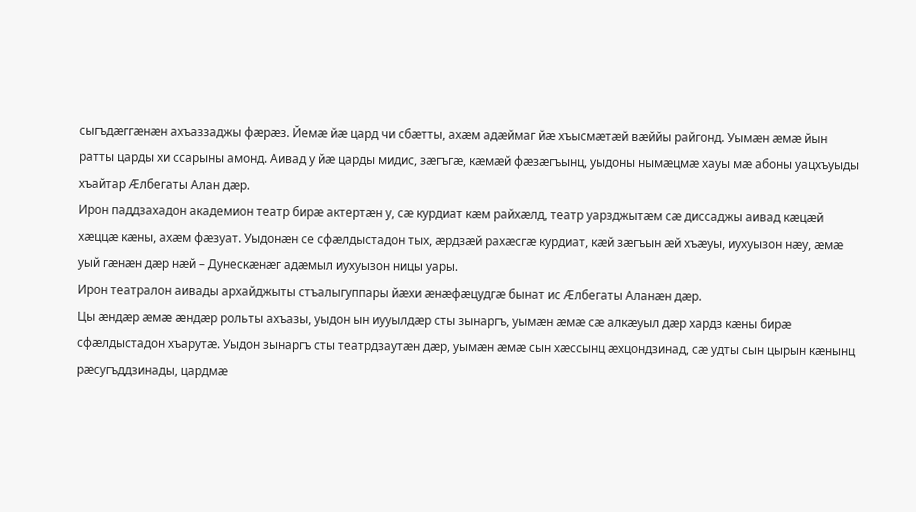сыгъдæггæнæн ахъаззаджы фæрæз. Йемæ йæ цард чи сбæтты, ахæм адæймаг йæ хъысмæтæй вæййы райгонд. Уымæн æмæ йын ратты царды хи ссарыны амонд. Аивад у йæ царды мидис, зæгъгæ, кæмæй фæзæгъынц, уыдоны нымæцмæ хауы мæ абоны уацхъуыды хъайтар Æлбегаты Алан дæр.
Ирон паддзахадон академион театр бирæ актертæн у, сæ курдиат кæм райхæлд, театр уарзджытæм сæ диссаджы аивад кæцæй хæццæ кæны, ахæм фæзуат. Уыдонæн се сфæлдыстадон тых, æрдзæй рахæсгæ курдиат, кæй зæгъын æй хъæуы, иухуызон нæу, æмæ уый гæнæн дæр нæй – Дунескæнæг адæмыл иухуызон ницы уары.
Ирон театралон аивады архайджыты стъалыгуппары йæхи æнæфæцудгæ бынат ис Æлбегаты Аланæн дæр.
Цы æндæр æмæ æндæр рольты ахъазы, уыдон ын иууылдæр сты зынаргъ, уымæн æмæ сæ алкæуыл дæр хардз кæны бирæ сфæлдыстадон хъарутæ. Уыдон зынаргъ сты театрдзаутæн дæр, уымæн æмæ сын хæссынц æхцондзинад, сæ удты сын цырын кæнынц рæсугъддзинады, цардмæ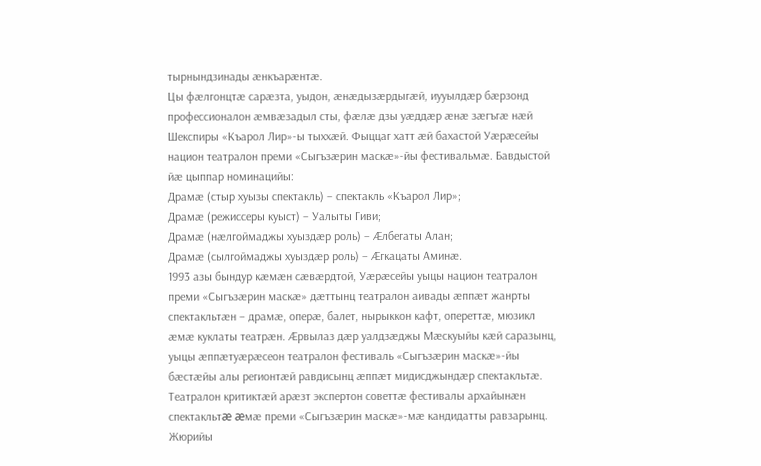тырнындзинады æнкъарæнтæ.
Цы фæлгонцтæ сарæзта, уыдон, æнæдызæрдыгæй, иууылдæр бæрзонд профессионалон æмвæзадыл сты, фæлæ дзы уæддæр æнæ зæгъгæ нæй Шекспиры «Къарол Лир»-ы тыххæй. Фыццаг хатт æй бахастой Уæрæсейы национ театралон преми «Сыгъзæрин маскæ»-йы фестивальмæ. Бавдыстой йæ цыппар номинацийы:
Драмæ (стыр хуызы спектакль) – спектакль «Къарол Лир»;
Драмæ (режиссеры куыст) – Уалыты Гиви;
Драмæ (нæлгоймаджы хуыздæр роль) – Æлбегаты Алан;
Драмæ (сылгоймаджы хуыздæр роль) – Æгкацаты Аминæ.
1993 азы бындур кæмæн сæвæрдтой, Уæрæсейы уыцы национ театралон преми «Сыгъзæрин маскæ» дæттынц театралон аивады æппæт жанрты спектакльтӕн – драмæ, оперæ, балет, нырыккон кафт, опереттæ, мюзикл æмæ куклаты театрæн. Æрвылаз дæр уалдзæджы Мæскуыйы кæй саразынц, уыцы æппæтуæрæсеон театралон фестиваль «Сыгъзæрин маскæ»-йы бæстæйы алы регионтæй равдисынц æппæт мидисджындæр спектакльтæ.
Театралон критиктæй арæзт экспертон советтæ фестивалы архайынæн спектакльтæ æмæ преми «Сыгъзæрин маскæ»-мæ кандидатты равзарынц. Жюрийы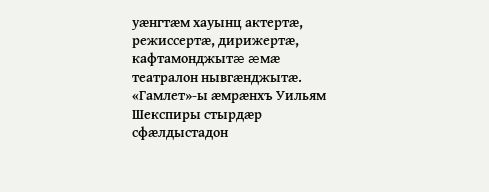уæнгтæм хауынц актертæ, режиссертæ, дирижертæ, кафтамонджытæ æмæ театралон нывгæнджытæ.
«Гамлет»-ы æмрæнхъ Уильям Шекспиры стырдæр сфæлдыстадон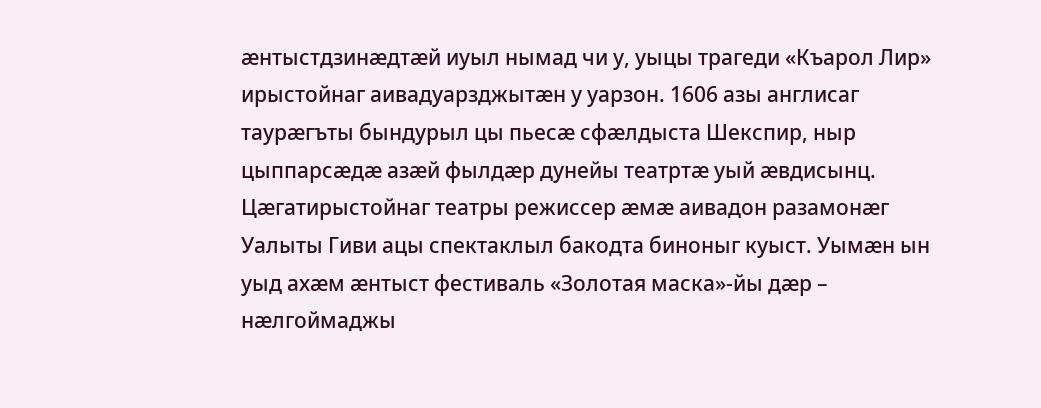æнтыстдзинæдтæй иуыл нымад чи у, уыцы трагеди «Къарол Лир» ирыстойнаг аивадуарзджытæн у уарзон. 1606 азы англисаг таурæгъты бындурыл цы пьесæ сфæлдыста Шекспир, ныр цыппарсæдæ азæй фылдæр дунейы театртæ уый æвдисынц.
Цæгатирыстойнаг театры режиссер æмæ аивадон разамонæг Уалыты Гиви ацы спектаклыл бакодта биноныг куыст. Уымæн ын уыд ахæм æнтыст фестиваль «Золотая маска»-йы дæр – нæлгоймаджы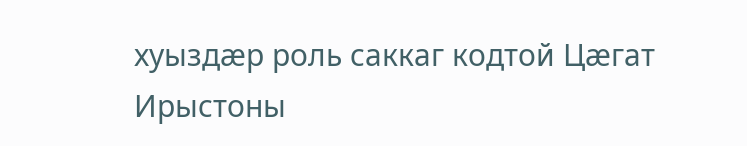хуыздæр роль саккаг кодтой Цæгат Ирыстоны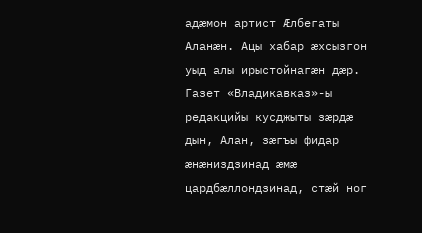адæмон артист Ӕлбегаты Аланæн. Ацы хабар ӕхсызгон уыд алы ирыстойнагæн дæр.
Газет «Владикавказ»-ы редакцийы кусджыты зæрдæ дын, Алан, зæгъы фидар æнæниздзинад æмæ цардбæллондзинад, стæй ног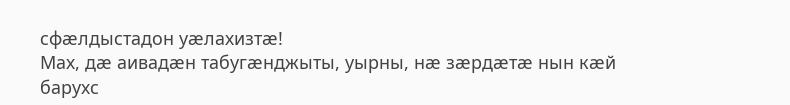сфæлдыстадон уæлахизтæ!
Мах, дæ аивадæн табугæнджыты, уырны, нæ зæрдæтæ нын кæй барухс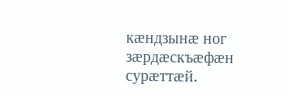кӕндзынӕ ног зæрдæскъæфæн сурæттæй.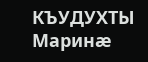КЪУДУХТЫ Маринæ